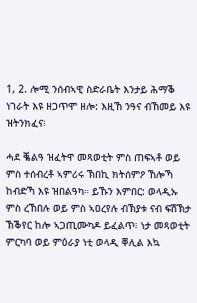1, 2. ሎሚ ንሰብኣዊ ስድራቤት እንታይ ሕማቕ ነገራት እዩ ዘጋጥሞ ዘሎ: እዚኸ ንዓና ብኸመይ እዩ ዝትንክፈና፧

ሓደ ቘልዓ ዝፈትዋ መጻወቲት ምስ ጠፍኣቶ ወይ ምስ ተሰብረቶ ኣምሪሩ ኽበኪ ክትሰምዖ ኸሎኻ ከብድኻ እዩ ዝበልዓካ። ይኹን እምበር: ወላዲኡ ምስ ረኸበሉ ወይ ምስ ኣዐረየሉ ብኽያቱ ናብ ፍሽኽታ ኽቕየር ከሎ ኣጋጢሙካዶ ይፈልጥ፧ ነታ መጻወቲት ምርካባ ወይ ምዕራያ ነቲ ወላዲ ቐሊል እኳ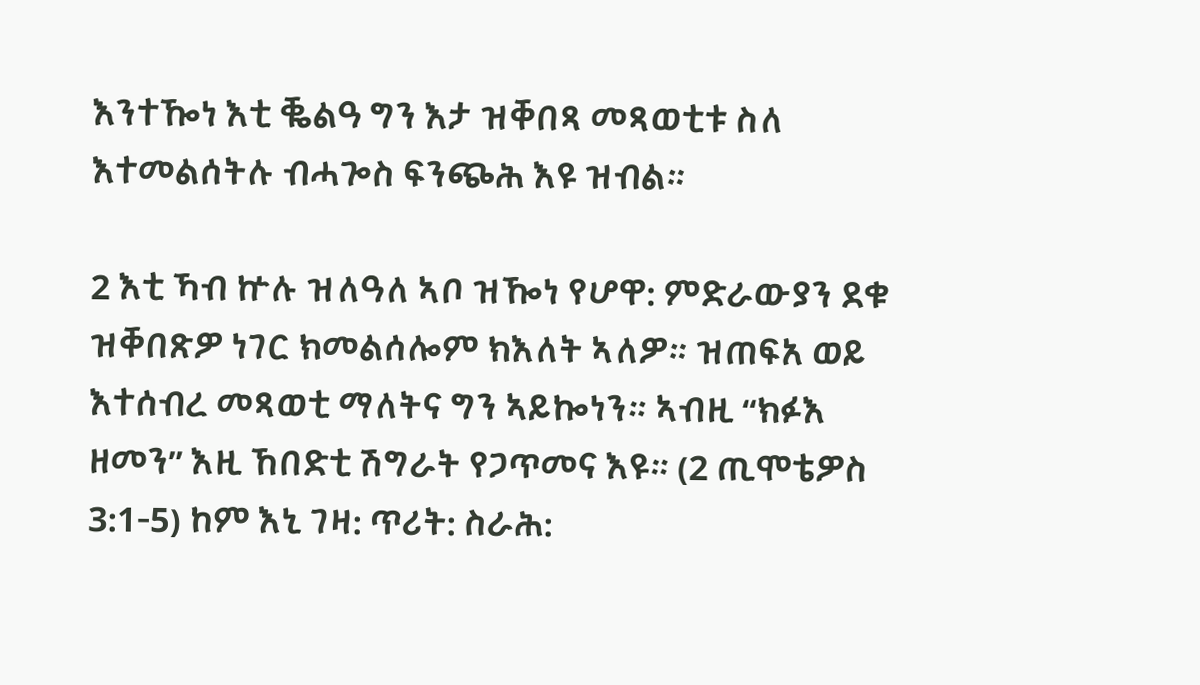እንተዀነ እቲ ቘልዓ ግን እታ ዝቐበጻ መጻወቲቱ ስለ እተመልሰትሉ ብሓጐስ ፍንጭሕ እዩ ዝብል።

2 እቲ ኻብ ኵሉ ዝለዓለ ኣቦ ዝዀነ የሆዋ: ምድራውያን ደቁ ዝቐበጽዎ ነገር ክመልሰሎም ክእለት ኣለዎ። ዝጠፍአ ወይ እተሰብረ መጻወቲ ማለትና ግን ኣይኰነን። ኣብዚ “ክፉእ ዘመን” እዚ ኸበድቲ ሽግራት የጋጥመና እዩ። (2 ጢሞቴዎስ 3:1-5) ከም እኒ ገዛ: ጥሪት: ስራሕ: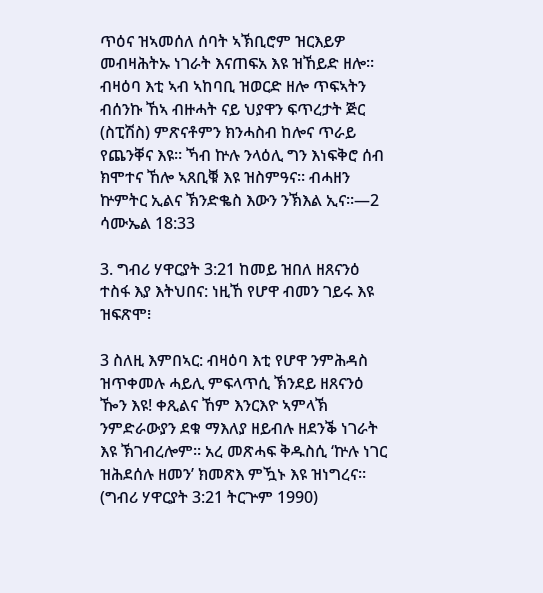ጥዕና ዝኣመሰለ ሰባት ኣኽቢሮም ዝርእይዎ መብዛሕትኡ ነገራት እናጠፍአ እዩ ዝኸይድ ዘሎ። ብዛዕባ እቲ ኣብ ኣከባቢ ዝወርድ ዘሎ ጥፍኣትን ብሰንኩ ኸኣ ብዙሓት ናይ ህያዋን ፍጥረታት ጅር (ስፒሽስ) ምጽናቶምን ክንሓስብ ከሎና ጥራይ የጨንቐና እዩ። ኻብ ኵሉ ንላዕሊ ግን እነፍቅሮ ሰብ ክሞተና ኸሎ ኣጸቢቑ እዩ ዝስምዓና። ብሓዘን ኵምትር ኢልና ኽንድቈስ እውን ንኽእል ኢና።—2 ሳሙኤል 18:33

3. ግብሪ ሃዋርያት 3:21 ከመይ ዝበለ ዘጸናንዕ ተስፋ እያ እትህበና: ነዚኸ የሆዋ ብመን ገይሩ እዩ ዝፍጽሞ፧

3 ስለዚ እምበኣር: ብዛዕባ እቲ የሆዋ ንምሕዳስ ዝጥቀመሉ ሓይሊ ምፍላጥሲ ኽንደይ ዘጸናንዕ ዀን እዩ! ቀጺልና ኸም እንርእዮ ኣምላኽ ንምድራውያን ደቁ ማእለያ ዘይብሉ ዘደንቕ ነገራት እዩ ኽገብረሎም። አረ መጽሓፍ ቅዱስሲ ‘ኵሉ ነገር ዝሕደሰሉ ዘመን’ ክመጽእ ምዃኑ እዩ ዝነግረና። (ግብሪ ሃዋርያት 3:21 ትርጕም 1990)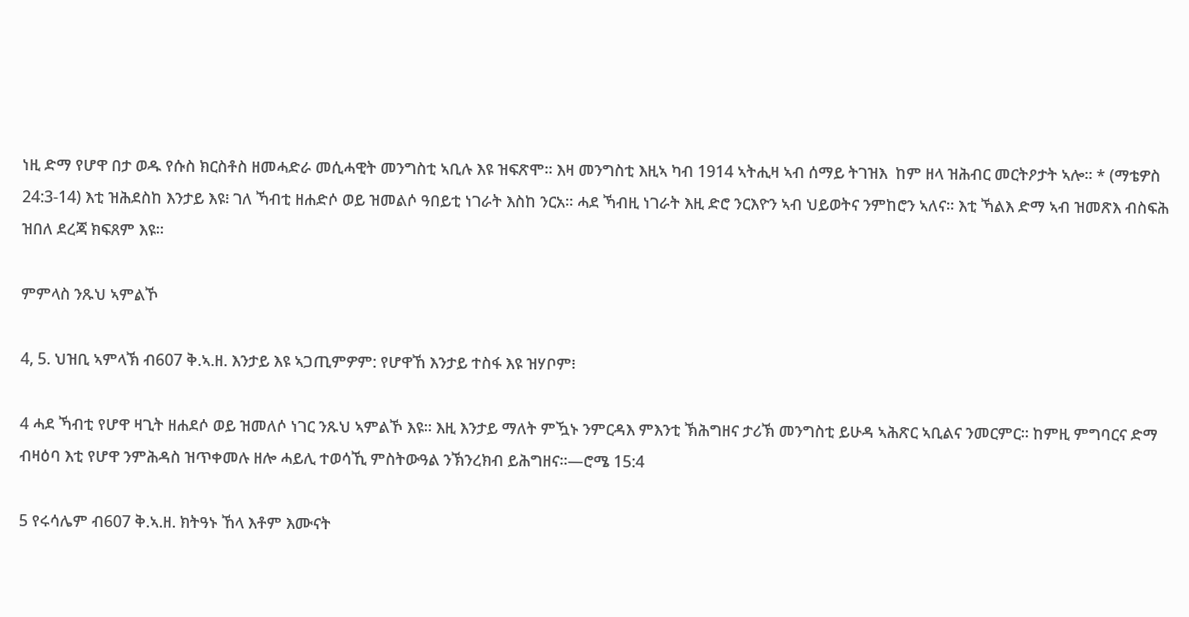ነዚ ድማ የሆዋ በታ ወዱ የሱስ ክርስቶስ ዘመሓድራ መሲሓዊት መንግስቲ ኣቢሉ እዩ ዝፍጽሞ። እዛ መንግስቲ እዚኣ ካብ 1914 ኣትሒዛ ኣብ ሰማይ ትገዝእ  ከም ዘላ ዝሕብር መርትዖታት ኣሎ። * (ማቴዎስ 24:3-14) እቲ ዝሕደስከ እንታይ እዩ፧ ገለ ኻብቲ ዘሐድሶ ወይ ዝመልሶ ዓበይቲ ነገራት እስከ ንርአ። ሓደ ኻብዚ ነገራት እዚ ድሮ ንርእዮን ኣብ ህይወትና ንምከሮን ኣለና። እቲ ኻልእ ድማ ኣብ ዝመጽእ ብስፍሕ ዝበለ ደረጃ ክፍጸም እዩ።

ምምላስ ንጹህ ኣምልኾ

4, 5. ህዝቢ ኣምላኽ ብ607 ቅ.ኣ.ዘ. እንታይ እዩ ኣጋጢምዎም: የሆዋኸ እንታይ ተስፋ እዩ ዝሃቦም፧

4 ሓደ ኻብቲ የሆዋ ዛጊት ዘሐደሶ ወይ ዝመለሶ ነገር ንጹህ ኣምልኾ እዩ። እዚ እንታይ ማለት ምዃኑ ንምርዳእ ምእንቲ ኽሕግዘና ታሪኽ መንግስቲ ይሁዳ ኣሕጽር ኣቢልና ንመርምር። ከምዚ ምግባርና ድማ ብዛዕባ እቲ የሆዋ ንምሕዳስ ዝጥቀመሉ ዘሎ ሓይሊ ተወሳኺ ምስትውዓል ንኽንረክብ ይሕግዘና።—ሮሜ 15:4

5 የሩሳሌም ብ607 ቅ.ኣ.ዘ. ክትዓኑ ኸላ እቶም እሙናት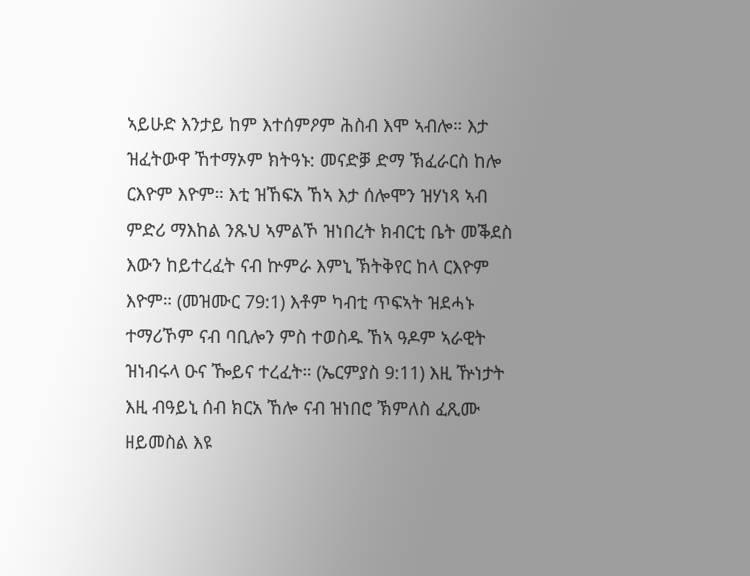ኣይሁድ እንታይ ከም እተሰምዖም ሕስብ እሞ ኣብሎ። እታ ዝፈትውዋ ኸተማኦም ክትዓኑ: መናድቓ ድማ ኽፈራርስ ከሎ ርእዮም እዮም። እቲ ዝኸፍአ ኸኣ እታ ሰሎሞን ዝሃነጻ ኣብ ምድሪ ማእከል ንጹህ ኣምልኾ ዝነበረት ክብርቲ ቤት መቕደስ እውን ከይተረፈት ናብ ኵምራ እምኒ ኽትቅየር ከላ ርእዮም እዮም። (መዝሙር 79:1) እቶም ካብቲ ጥፍኣት ዝደሓኑ ተማሪኾም ናብ ባቢሎን ምስ ተወስዱ ኸኣ ዓዶም ኣራዊት ዝነብሩላ ዑና ዀይና ተረፈት። (ኤርምያስ 9:11) እዚ ዅነታት እዚ ብዓይኒ ሰብ ክርአ ኸሎ ናብ ዝነበሮ ኽምለስ ፈጺሙ ዘይመስል እዩ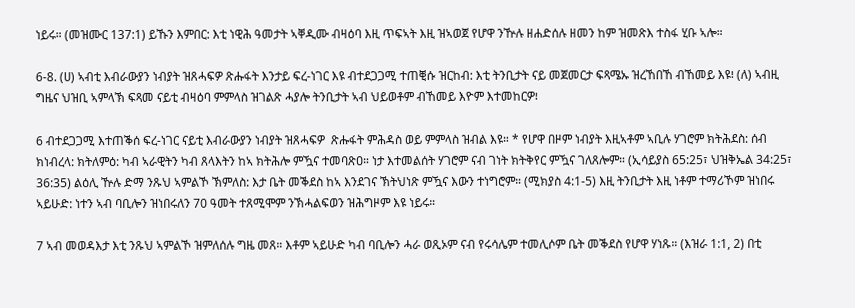ነይሩ። (መዝሙር 137:1) ይኹን እምበር: እቲ ነዊሕ ዓመታት ኣቐዲሙ ብዛዕባ እዚ ጥፍኣት እዚ ዝኣወጀ የሆዋ ንዅሉ ዘሐድሰሉ ዘመን ከም ዝመጽእ ተስፋ ሂቡ ኣሎ።

6-8. (ሀ) ኣብቲ እብራውያን ነብያት ዝጸሓፍዎ ጽሑፋት እንታይ ፍረ-ነገር እዩ ብተደጋጋሚ ተጠቒሱ ዝርከብ: እቲ ትንቢታት ናይ መጀመርታ ፍጻሜኡ ዝረኸበኸ ብኸመይ እዩ፧ (ለ) ኣብዚ ግዜና ህዝቢ ኣምላኽ ፍጻመ ናይቲ ብዛዕባ ምምላስ ዝገልጽ ሓያሎ ትንቢታት ኣብ ህይወቶም ብኸመይ እዮም እተመከርዎ፧

6 ብተደጋጋሚ እተጠቕሰ ፍረ-ነገር ናይቲ እብራውያን ነብያት ዝጸሓፍዎ  ጽሑፋት ምሕዳስ ወይ ምምላስ ዝብል እዩ። * የሆዋ በዞም ነብያት እዚኣቶም ኣቢሉ ሃገሮም ክትሕደስ: ሰብ ክነብረላ: ክትለምዕ: ካብ ኣራዊትን ካብ ጸላእትን ከኣ ክትሕሎ ምዃና ተመባጽዐ። ነታ እተመልሰት ሃገሮም ናብ ገነት ክትቅየር ምዃና ገለጸሎም። (ኢሳይያስ 65:25፣ ህዝቅኤል 34:25፣ 36:35) ልዕሊ ዅሉ ድማ ንጹህ ኣምልኾ ኽምለስ: እታ ቤት መቕደስ ከኣ እንደገና ኽትህነጽ ምዃና እውን ተነግሮም። (ሚክያስ 4:1-5) እዚ ትንቢታት እዚ ነቶም ተማሪኾም ዝነበሩ ኣይሁድ: ነተን ኣብ ባቢሎን ዝነበሩለን 70 ዓመት ተጸሚሞም ንኽሓልፍወን ዝሕግዞም እዩ ነይሩ።

7 ኣብ መወዳእታ እቲ ንጹህ ኣምልኾ ዝምለሰሉ ግዜ መጸ። እቶም ኣይሁድ ካብ ባቢሎን ሓራ ወጺኦም ናብ የሩሳሌም ተመሊሶም ቤት መቕደስ የሆዋ ሃነጹ። (እዝራ 1:1, 2) በቲ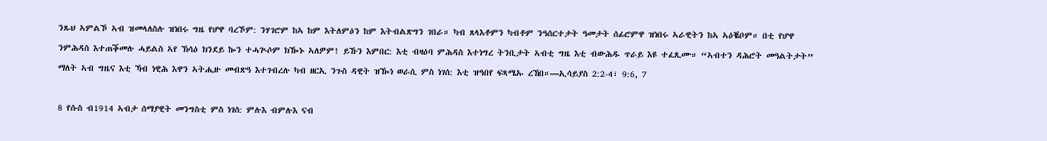ንጹህ ኣምልኾ ኣብ ዝመላለስሉ ዝነበሩ ግዜ የሆዋ ባረኾም: ንሃገሮም ከኣ ከም እትለምዕን ከም እትብልጽግን ገበራ። ካብ ጸላእቶምን ካብቶም ንዓሰርተታት ዓመታት ሰፊሮምዋ ዝነበሩ ኣራዊትን ከኣ ኣዕቘቦም። በቲ የሆዋ ንምሕዳስ እተጠቕመሉ ሓይልስ ኣየ ኽሳዕ ክንደይ ኰን ተሓጒሶም ክዀኑ ኣለዎም! ይኹን እምበር: እቲ ብዛዕባ ምሕዳስ እተነግረ ትንቢታት ኣብቲ ግዜ እቲ ብውሕዱ ጥራይ እዩ ተፈጺሙ። “ኣብተን ዳሕሮት መዓልትታት” ማለት ኣብ ግዜና እቲ ኻብ ነዊሕ እዋን ኣትሒዙ መብጽዓ እተገብረሉ ካብ ዘርኢ ንጉስ ዳዊት ዝዀነ ወራሲ ምስ ነገሰ: እቲ ዝዓበየ ፍጻሜኡ ረኸበ።—ኢሳይያስ 2:2-4፣ 9:6, 7

8 የሱስ ብ1914 ኣብታ ሰማያዊት መንግስቲ ምስ ነገሰ: ምሉእ ብምሉእ ናብ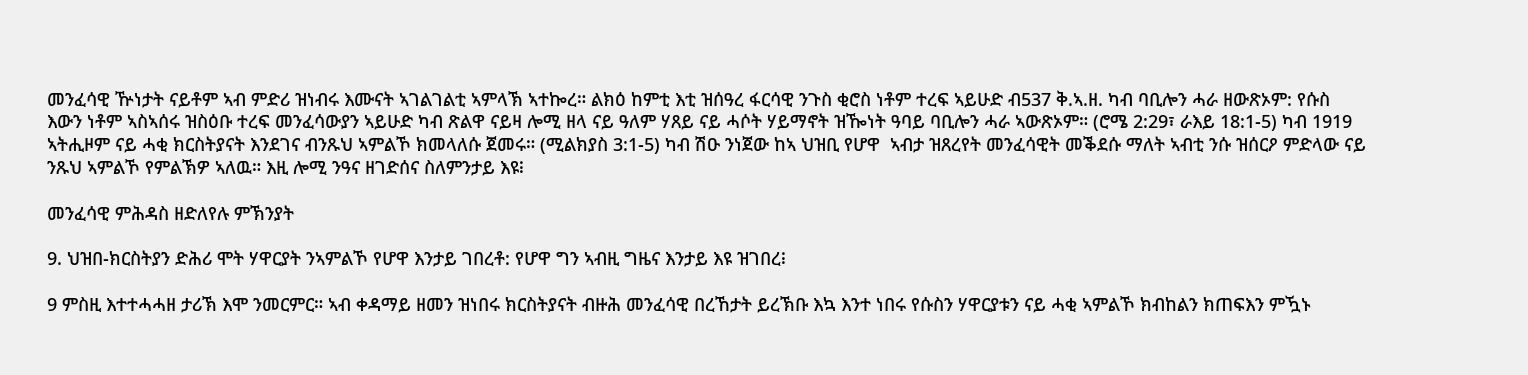መንፈሳዊ ዅነታት ናይቶም ኣብ ምድሪ ዝነብሩ እሙናት ኣገልገልቲ ኣምላኽ ኣተኰረ። ልክዕ ከምቲ እቲ ዝሰዓረ ፋርሳዊ ንጉስ ቂሮስ ነቶም ተረፍ ኣይሁድ ብ537 ቅ.ኣ.ዘ. ካብ ባቢሎን ሓራ ዘውጽኦም: የሱስ እውን ነቶም ኣስኣሰሩ ዝስዕቡ ተረፍ መንፈሳውያን ኣይሁድ ካብ ጽልዋ ናይዛ ሎሚ ዘላ ናይ ዓለም ሃጸይ ናይ ሓሶት ሃይማኖት ዝዀነት ዓባይ ባቢሎን ሓራ ኣውጽኦም። (ሮሜ 2:29፣ ራእይ 18:1-5) ካብ 1919 ኣትሒዞም ናይ ሓቂ ክርስትያናት እንደገና ብንጹህ ኣምልኾ ክመላለሱ ጀመሩ። (ሚልክያስ 3:1-5) ካብ ሽዑ ንነጀው ከኣ ህዝቢ የሆዋ  ኣብታ ዝጸረየት መንፈሳዊት መቕደሱ ማለት ኣብቲ ንሱ ዝሰርዖ ምድላው ናይ ንጹህ ኣምልኾ የምልኽዎ ኣለዉ። እዚ ሎሚ ንዓና ዘገድሰና ስለምንታይ እዩ፧

መንፈሳዊ ምሕዳስ ዘድለየሉ ምኽንያት

9. ህዝበ-ክርስትያን ድሕሪ ሞት ሃዋርያት ንኣምልኾ የሆዋ እንታይ ገበረቶ: የሆዋ ግን ኣብዚ ግዜና እንታይ እዩ ዝገበረ፧

9 ምስዚ እተተሓሓዘ ታሪኽ እሞ ንመርምር። ኣብ ቀዳማይ ዘመን ዝነበሩ ክርስትያናት ብዙሕ መንፈሳዊ በረኸታት ይረኽቡ እኳ እንተ ነበሩ የሱስን ሃዋርያቱን ናይ ሓቂ ኣምልኾ ክብከልን ክጠፍእን ምዃኑ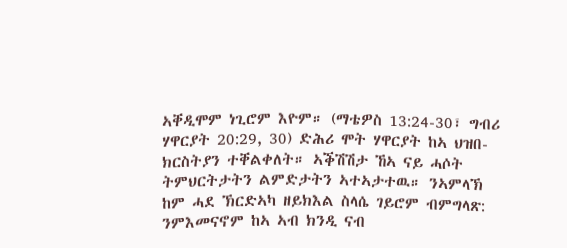ኣቐዲሞም ነጊሮም እዮም። (ማቴዎስ 13:24-30፣ ግብሪ ሃዋርያት 20:29, 30) ድሕሪ ሞት ሃዋርያት ከኣ ህዝበ-ክርስትያን ተቐልቀለት። ኣቕሽሽታ ኸኣ ናይ ሓሶት ትምህርትታትን ልምድታትን ኣተኣታተዉ። ንኣምላኽ ከም ሓደ ኽርድኣካ ዘይክእል ስላሴ ገይሮም ብምግላጽ: ንምእመናኖም ከኣ ኣብ ክንዲ ናብ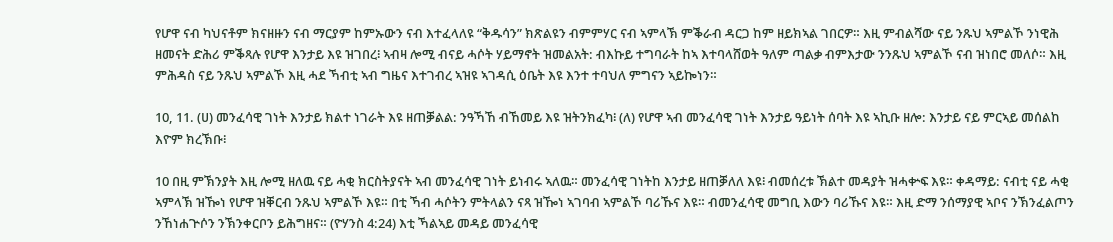የሆዋ ናብ ካህናቶም ክናዘዙን ናብ ማርያም ከምኡውን ናብ እተፈላለዩ “ቅዱሳን” ክጽልዩን ብምምሃር ናብ ኣምላኽ ምቕራብ ዳርጋ ከም ዘይክኣል ገበርዎ። እዚ ምብልሻው ናይ ንጹህ ኣምልኾ ንነዊሕ ዘመናት ድሕሪ ምቕጻሉ የሆዋ እንታይ እዩ ዝገበረ፧ ኣብዛ ሎሚ ብናይ ሓሶት ሃይማኖት ዝመልአት: ብእኩይ ተግባራት ከኣ እተባላሸወት ዓለም ጣልቃ ብምእታው ንንጹህ ኣምልኾ ናብ ዝነበሮ መለሶ። እዚ ምሕዳስ ናይ ንጹህ ኣምልኾ እዚ ሓደ ኻብቲ ኣብ ግዜና እተገብረ ኣዝዩ ኣገዳሲ ዕቤት እዩ እንተ ተባህለ ምግናን ኣይኰነን።

10, 11. (ሀ) መንፈሳዊ ገነት እንታይ ክልተ ነገራት እዩ ዘጠቓልል: ንዓኻኸ ብኸመይ እዩ ዝትንክፈካ፧ (ለ) የሆዋ ኣብ መንፈሳዊ ገነት እንታይ ዓይነት ሰባት እዩ ኣኪቡ ዘሎ: እንታይ ናይ ምርኣይ መሰልከ እዮም ክረኽቡ፧

10 በዚ ምኽንያት እዚ ሎሚ ዘለዉ ናይ ሓቂ ክርስትያናት ኣብ መንፈሳዊ ገነት ይነብሩ ኣለዉ። መንፈሳዊ ገነትከ እንታይ ዘጠቓለለ እዩ፧ ብመሰረቱ ኽልተ መዳያት ዝሓቍፍ እዩ። ቀዳማይ: ናብቲ ናይ ሓቂ ኣምላኽ ዝዀነ የሆዋ ዝቐርብ ንጹህ ኣምልኾ እዩ። በቲ ኻብ ሓሶትን ምትላልን ናጻ ዝዀነ ኣገባብ ኣምልኾ ባሪኹና እዩ። ብመንፈሳዊ መግቢ እውን ባሪኹና እዩ። እዚ ድማ ንሰማያዊ ኣቦና ንኽንፈልጦን ንኸነሐጕሶን ንኽንቀርቦን ይሕግዘና። (ዮሃንስ 4:24) እቲ ኻልኣይ መዳይ መንፈሳዊ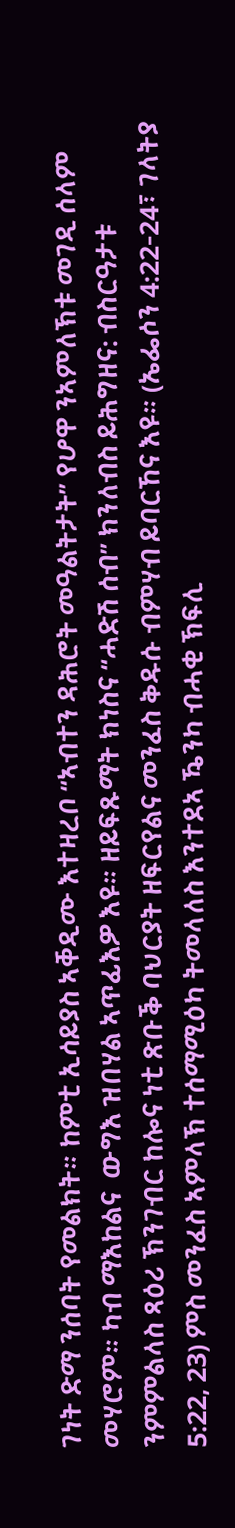ገነት ድማ ንሰባት የመልክት። ከምቲ ኢሳይያስ ኣቐዲሙ እተዛረቦ “ኣብተን ዳሕሮት መዓልትታት” የሆዋ ንኣምለኽቱ መገዲ ሰላም መሃሮም። ካብ ማእከልና  ውግእ ዝበሃል ኣጥፊእዎ እዩ። ዘይፍጹማት ክነስና “ሓድሽ ሰብ” ክንለብስ ይሕግዘና: ብስርዓታቱ ንምምልላስ ጻዕሪ ኽንገብር ከሎና ነቲ ጽቡቕ ባህርያት ዘፍርየልና መንፈስ ቅዱሱ ብምሃብ ይባርኸና እዩ። (ኤፌሶን 4:22-24፣ ገላትያ 5:22, 23) ምስ መንፈስ ኣምላኽ ተሰማሚዕካ ትመላለስ እንተደኣ ዄንካ ብሓቂ ኽፍሊ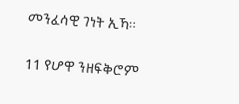መንፈሳዊ ገነት ኢኻ።

11 የሆዋ ንዘፍቅሮም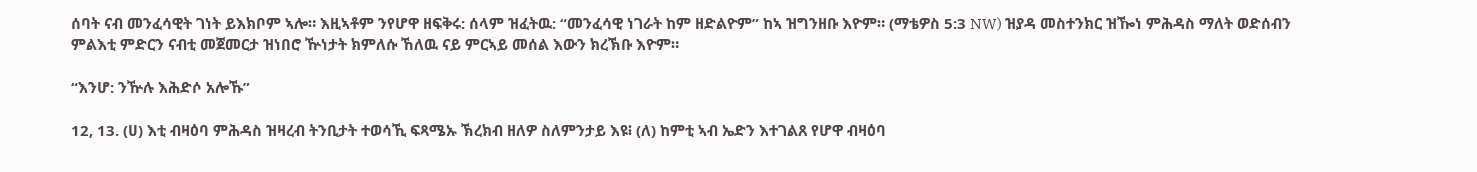ሰባት ናብ መንፈሳዊት ገነት ይእክቦም ኣሎ። እዚኣቶም ንየሆዋ ዘፍቅሩ: ሰላም ዝፈትዉ: “መንፈሳዊ ነገራት ከም ዘድልዮም” ከኣ ዝግንዘቡ እዮም። (ማቴዎስ 5:3 NW) ዝያዳ መስተንክር ዝዀነ ምሕዳስ ማለት ወድሰብን ምልእቲ ምድርን ናብቲ መጀመርታ ዝነበሮ ዅነታት ክምለሱ ኸለዉ ናይ ምርኣይ መሰል እውን ክረኽቡ እዮም።

“እንሆ: ንዅሉ እሕድሶ አሎኹ”

12, 13. (ሀ) እቲ ብዛዕባ ምሕዳስ ዝዛረብ ትንቢታት ተወሳኺ ፍጻሜኡ ኽረክብ ዘለዎ ስለምንታይ እዩ፧ (ለ) ከምቲ ኣብ ኤድን እተገልጸ የሆዋ ብዛዕባ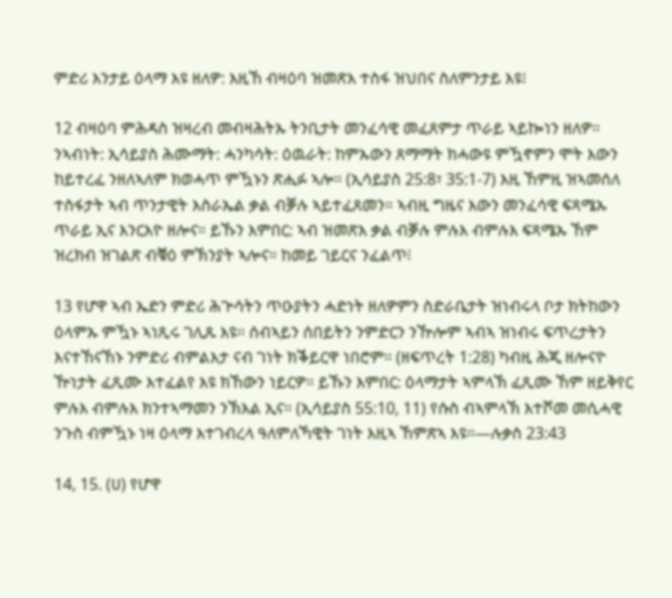ምድሪ እንታይ ዕላማ እዩ ዘለዎ: እዚኸ ብዛዕባ ዝመጽእ ተስፋ ዝህበና ስለምንታይ እዩ፧

12 ብዛዕባ ምሕዳስ ዝዛረብ መብዛሕትኡ ትንቢታት መንፈሳዊ መፈጸምታ ጥራይ ኣይኰነን ዘለዎ። ንኣብነት: ኢሳይያስ ሕሙማት: ሓንካሳት: ዕዉራት: ከምኡውን ጸማማት ክሓውዩ ምዃኖምን ሞት እውን ከይተረፈ ንዘለኣለም ክወሓጥ ምዃኑን ጽሒፉ ኣሎ። (ኢሳይያስ 25:8፣ 35:1-7) እዚ ኸምዚ ዝኣመሰለ ተስፋታት ኣብ ጥንታዊት እስራኤል ቃል ብቓሉ ኣይተፈጸመን። ኣብዚ ግዜና እውን መንፈሳዊ ፍጻሜኡ ጥራይ ኢና እንርእዮ ዘሎና። ይኹን እምበር: ኣብ ዝመጽእ ቃል ብቓሉ ምሉእ ብምሉእ ፍጻሜኡ ኸም ዝረክብ ዝገልጽ ብቑዕ ምኽንያት ኣሎና። ከመይ ገይርና ንፈልጥ፧

13 የሆዋ ኣብ ኤድን ምድሪ ሕጕሳትን ጥዑያትን ሓድነት ዘለዎምን ስድራቤታት ዝነብሩላ ቦታ ክትከውን ዕላምኡ ምዃኑ ኣነጺሩ ገሊጹ እዩ። ሰብኣይን ሰበይትን ንምድርን ንዅሎም ኣብኣ ዝነብሩ ፍጥረታትን እናተኸናኸኑ ንምድሪ ብምልእታ ናብ ገነት ክቕይርዋ ነበሮም። (ዘፍጥረት 1:28) ካብዚ ሕጂ ዘሎናዮ ዅነታት ፈጺሙ እተፈልየ እዩ ክኸውን ነይርዎ። ይኹን እምበር: ዕላማታት ኣምላኽ ፈጺሙ ኸም ዘይቅየር ምሉእ ብምሉእ ክንተኣማመን ንኽእል ኢና። (ኢሳይያስ 55:10, 11) የሱስ ብኣምላኽ እተሾመ መሲሓዊ ንጉስ ብምዃኑ ነዛ ዕላማ እተገብረላ ዓለምለኻዊት ገነት እዚኣ ኸምጽኣ እዩ።—ሉቃስ 23:43

14, 15. (ሀ) የሆዋ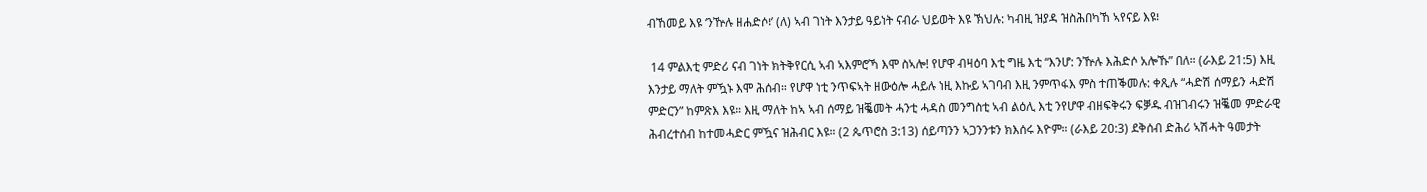ብኸመይ እዩ ‘ንዅሉ ዘሐድሶ፧’ (ለ) ኣብ ገነት እንታይ ዓይነት ናብራ ህይወት እዩ ኽህሉ: ካብዚ ዝያዳ ዝስሕበካኸ ኣየናይ እዩ፧

 14 ምልእቲ ምድሪ ናብ ገነት ክትቅየርሲ ኣብ ኣእምሮኻ እሞ ስኣሎ! የሆዋ ብዛዕባ እቲ ግዜ እቲ “እንሆ: ንዅሉ እሕድሶ አሎኹ” በለ። (ራእይ 21:5) እዚ እንታይ ማለት ምዃኑ እሞ ሕሰብ። የሆዋ ነቲ ንጥፍኣት ዘውዕሎ ሓይሉ ነዚ እኩይ ኣገባብ እዚ ንምጥፋእ ምስ ተጠቕመሉ: ቀጺሉ “ሓድሽ ሰማይን ሓድሽ ምድርን” ከምጽእ እዩ። እዚ ማለት ከኣ ኣብ ሰማይ ዝቘመት ሓንቲ ሓዳስ መንግስቲ ኣብ ልዕሊ እቲ ንየሆዋ ብዘፍቅሩን ፍቓዱ ብዝገብሩን ዝቘመ ምድራዊ ሕብረተሰብ ከተመሓድር ምዃና ዝሕብር እዩ። (2 ጴጥሮስ 3:13) ሰይጣንን ኣጋንንቱን ክእሰሩ እዮም። (ራእይ 20:3) ደቅሰብ ድሕሪ ኣሽሓት ዓመታት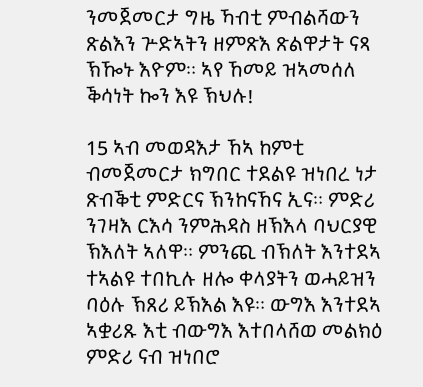ንመጀመርታ ግዜ ኻብቲ ምብልሻውን ጽልእን ጕድኣትን ዘምጽእ ጽልዋታት ናጻ ኽዀኑ እዮም። ኣየ ኸመይ ዝኣመሰለ ቕሳነት ኰን እዩ ኽህሉ!

15 ኣብ መወዳእታ ኸኣ ከምቲ ብመጀመርታ ክግበር ተደልዩ ዝነበረ ነታ ጽብቕቲ ምድርና ኽንከናኸና ኢና። ምድሪ ንገዛእ ርእሳ ንምሕዳስ ዘኽእላ ባህርያዊ ኽእለት ኣለዋ። ምንጪ ብኽለት እንተደኣ ተኣልዩ ተበኪሉ ዘሎ ቀላያትን ወሓይዝን ባዕሉ ኽጸሪ ይኽእል እዩ። ውግእ እንተደኣ ኣቋሪጹ እቲ ብውግእ እተበላሸወ መልክዕ ምድሪ ናብ ዝነበሮ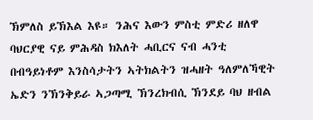ኽምለስ ይኽእል እዩ። ንሕና እውን ምስቲ ምድሪ ዘለዋ ባህርያዊ ናይ ምሕዳስ ክእለት ሓቢርና ናብ ሓንቲ በብዓይነቶም እንስሳታትን ኣትክልትን ዝሓዘት ዓለምለኻዊት ኤድን ንኽንቅይራ ኣጋጣሚ ኽንረክብሲ ኽንደይ ባህ ዘብል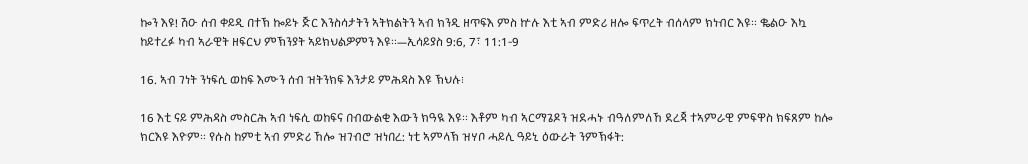ኰን እዩ! ሽዑ ሰብ ቀይዲ በተኽ ኰይኑ ጅር እንስሳታትን ኣትክልትን ኣብ ክንዲ ዘጥፍእ ምስ ኵሉ እቲ ኣብ ምድሪ ዘሎ ፍጥረት ብሰላም ክነብር እዩ። ቈልዑ እኳ ከይተረፉ ካብ ኣራዊት ዘፍርህ ምኽንያት ኣይክህልዎምን እዩ።—ኢሳይያስ 9:6, 7፣ 11:1-9

16. ኣብ ገነት ንነፍሲ ወከፍ እሙን ሰብ ዝትንክፍ እንታይ ምሕዳስ እዩ ኽህሉ፧

16 እቲ ናይ ምሕዳስ መስርሕ ኣብ ነፍሲ ወከፍና በብውልቂ እውን ክዓዪ እዩ። እቶም ካብ ኣርማጌዶን ዝደሓኑ ብዓለምለኸ ደረጃ ተኣምራዊ ምፍዋስ ክፍጸም ከሎ ክርእዩ እዮም። የሱስ ከምቲ ኣብ ምድሪ ኸሎ ዝገብሮ ዝነበረ: ነቲ ኣምላኽ ዝሃቦ ሓይሊ ዓይኒ ዕውራት ንምኽፋት: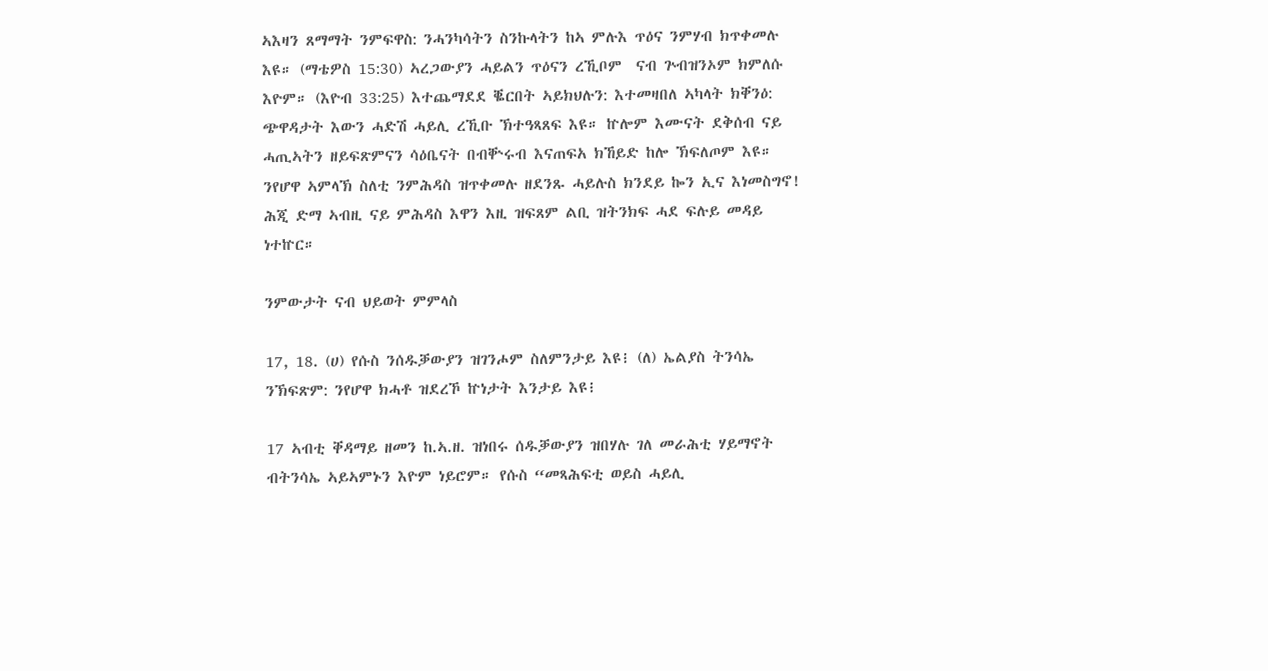ኣእዛን ጸማማት ንምፍዋስ: ንሓንካሳትን ስንኩላትን ከኣ ምሉእ ጥዕና ንምሃብ ክጥቀመሉ እዩ። (ማቴዎስ 15:30) ኣረጋውያን ሓይልን ጥዕናን ረኺቦም  ናብ ጕብዝንኦም ክምለሱ እዮም። (እዮብ 33:25) እተጨማደደ ቘርበት ኣይክህሉን: እተመዛበለ ኣካላት ክቐንዕ: ጭዋዳታት እውን ሓድሽ ሓይሊ ረኺቡ ኽተዓጻጸፍ እዩ። ኵሎም እሙናት ደቅሰብ ናይ ሓጢኣትን ዘይፍጽምናን ሳዕቤናት በብቝሩብ እናጠፍአ ክኸይድ ከሎ ኽፍለጦም እዩ። ንየሆዋ ኣምላኽ ስለቲ ንምሕዳስ ዝጥቀመሉ ዘደንጹ ሓይሉስ ክንደይ ኰን ኢና እነመስግኖ! ሕጂ ድማ ኣብዚ ናይ ምሕዳስ እዋን እዚ ዝፍጸም ልቢ ዝትንክፍ ሓደ ፍሉይ መዳይ ነተኵር።

ንምውታት ናብ ህይወት ምምላስ

17, 18. (ሀ) የሱስ ንሰዱቓውያን ዝገንሖም ስለምንታይ እዩ፧ (ለ) ኤልያስ ትንሳኤ ንኽፍጽም: ንየሆዋ ክሓቶ ዝደረኾ ኵነታት እንታይ እዩ፧

17 ኣብቲ ቐዳማይ ዘመን ከ.ኣ.ዘ. ዝነበሩ ሰዱቓውያን ዝበሃሉ ገለ መራሕቲ ሃይማኖት ብትንሳኤ ኣይኣምኑን እዮም ነይሮም። የሱስ “መጻሕፍቲ ወይስ ሓይሊ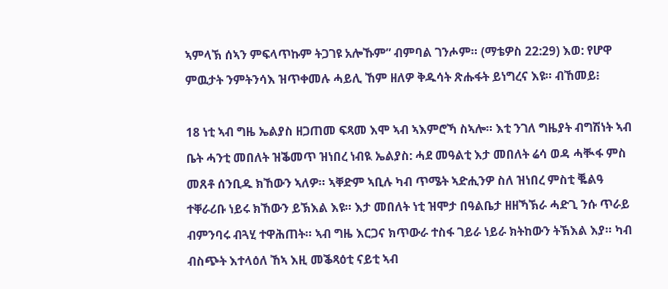ኣምላኽ ሰኣን ምፍላጥኩም ትጋገዩ አሎኹም” ብምባል ገንሖም። (ማቴዎስ 22:29) እወ: የሆዋ ምዉታት ንምትንሳእ ዝጥቀመሉ ሓይሊ ኸም ዘለዎ ቅዱሳት ጽሑፋት ይነግረና እዩ። ብኸመይ፧

18 ነቲ ኣብ ግዜ ኤልያስ ዘጋጠመ ፍጻመ እሞ ኣብ ኣእምሮኻ ስኣሎ። እቲ ንገለ ግዜያት ብግሽነት ኣብ ቤት ሓንቲ መበለት ዝቕመጥ ዝነበረ ነብዪ ኤልያስ: ሓደ መዓልቲ እታ መበለት ሬሳ ወዳ ሓቚፋ ምስ መጸቶ ሰንቢዱ ክኸውን ኣለዎ። ኣቐድም ኣቢሉ ካብ ጥሜት ኣድሒንዎ ስለ ዝነበረ ምስቲ ቘልዓ ተቐራሪቡ ነይሩ ክኸውን ይኽእል እዩ። እታ መበለት ነቲ ዝሞታ በዓልቤታ ዘዘኻኽራ ሓድጊ ንሱ ጥራይ ብምንባሩ ብጓሂ ተዋሕጠት። ኣብ ግዜ እርጋና ክጥውራ ተስፋ ገይራ ነይራ ክትከውን ትኽእል እያ። ካብ ብስጭት እተላዕለ ኸኣ እዚ መቕጻዕቲ ናይቲ ኣብ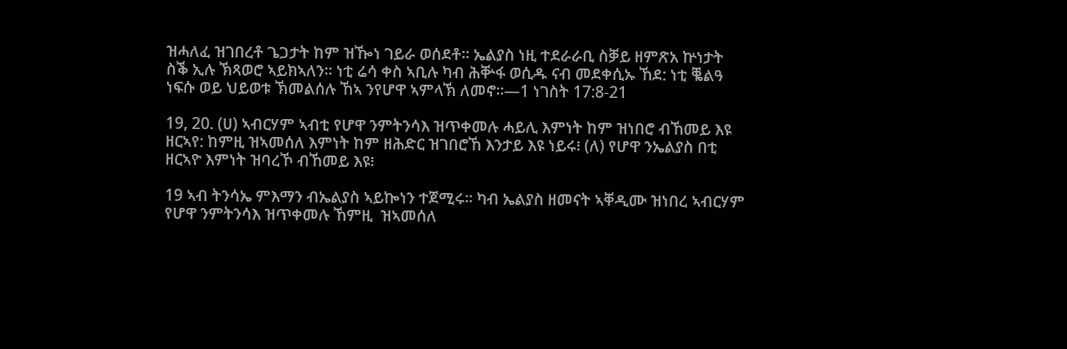ዝሓለፈ ዝገበረቶ ጌጋታት ከም ዝዀነ ገይራ ወሰደቶ። ኤልያስ ነዚ ተደራራቢ ስቓይ ዘምጽአ ኵነታት ስቕ ኢሉ ኽጻወሮ ኣይክኣለን። ነቲ ሬሳ ቀስ ኣቢሉ ካብ ሕቝፋ ወሲዱ ናብ መደቀሲኡ ኸደ: ነቲ ቘልዓ ነፍሱ ወይ ህይወቱ ኽመልሰሉ ኸኣ ንየሆዋ ኣምላኽ ለመኖ።—1 ነገስት 17:8-21

19, 20. (ሀ) ኣብርሃም ኣብቲ የሆዋ ንምትንሳእ ዝጥቀመሉ ሓይሊ እምነት ከም ዝነበሮ ብኸመይ እዩ ዘርኣየ: ከምዚ ዝኣመሰለ እምነት ከም ዘሕድር ዝገበሮኸ እንታይ እዩ ነይሩ፧ (ለ) የሆዋ ንኤልያስ በቲ ዘርኣዮ እምነት ዝባረኾ ብኸመይ እዩ፧

19 ኣብ ትንሳኤ ምእማን ብኤልያስ ኣይኰነን ተጀሚሩ። ካብ ኤልያስ ዘመናት ኣቐዲሙ ዝነበረ ኣብርሃም የሆዋ ንምትንሳእ ዝጥቀመሉ ኸምዚ  ዝኣመሰለ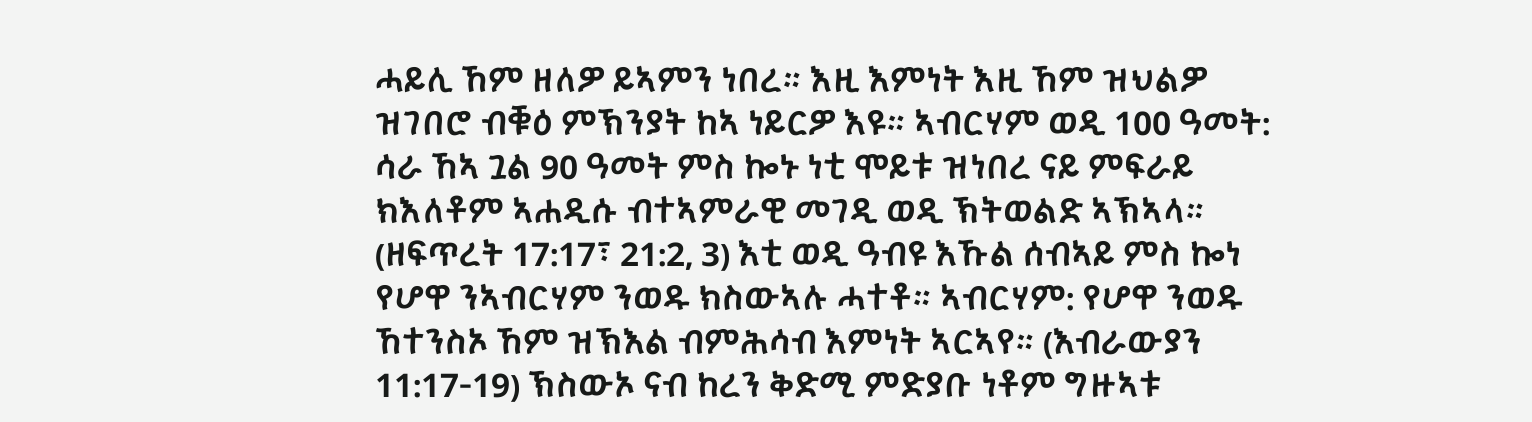ሓይሊ ኸም ዘለዎ ይኣምን ነበረ። እዚ እምነት እዚ ኸም ዝህልዎ ዝገበሮ ብቑዕ ምኽንያት ከኣ ነይርዎ እዩ። ኣብርሃም ወዲ 100 ዓመት: ሳራ ኸኣ ጓል 90 ዓመት ምስ ኰኑ ነቲ ሞይቱ ዝነበረ ናይ ምፍራይ ክእለቶም ኣሐዲሱ ብተኣምራዊ መገዲ ወዲ ኽትወልድ ኣኽኣላ። (ዘፍጥረት 17:17፣ 21:2, 3) እቲ ወዲ ዓብዩ እኹል ሰብኣይ ምስ ኰነ የሆዋ ንኣብርሃም ንወዱ ክስውኣሉ ሓተቶ። ኣብርሃም: የሆዋ ንወዱ ኸተንስኦ ኸም ዝኽእል ብምሕሳብ እምነት ኣርኣየ። (እብራውያን 11:17-19) ኽስውኦ ናብ ከረን ቅድሚ ምድያቡ ነቶም ግዙኣቱ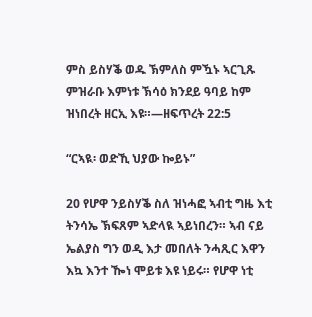ምስ ይስሃቕ ወዱ ኽምለስ ምዃኑ ኣርጊጹ ምዝራቡ እምነቱ ኽሳዕ ክንደይ ዓባይ ከም ዝነበረት ዘርኢ እዩ።—ዘፍጥረት 22:5

“ርኣዪ፡ ወድኺ ህያው ኰይኑ”

20 የሆዋ ንይስሃቕ ስለ ዝነሓፎ ኣብቲ ግዜ እቲ ትንሳኤ ኽፍጸም ኣድላዪ ኣይነበረን። ኣብ ናይ ኤልያስ ግን ወዲ እታ መበለት ንሓጺር እዋን እኳ እንተ ዀነ ሞይቱ እዩ ነይሩ። የሆዋ ነቲ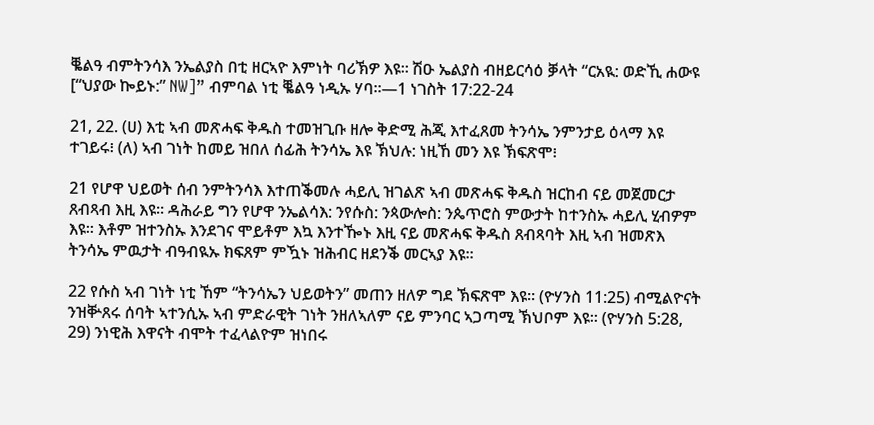ቘልዓ ብምትንሳእ ንኤልያስ በቲ ዘርኣዮ እምነት ባሪኽዎ እዩ። ሽዑ ኤልያስ ብዘይርሳዕ ቓላት “ርአዪ: ወድኺ ሐውዩ [“ህያው ኰይኑ:” NW]” ብምባል ነቲ ቘልዓ ነዲኡ ሃባ።—1 ነገስት 17:22-24

21, 22. (ሀ) እቲ ኣብ መጽሓፍ ቅዱስ ተመዝጊቡ ዘሎ ቅድሚ ሕጂ እተፈጸመ ትንሳኤ ንምንታይ ዕላማ እዩ ተገይሩ፧ (ለ) ኣብ ገነት ከመይ ዝበለ ሰፊሕ ትንሳኤ እዩ ኽህሉ: ነዚኸ መን እዩ ኽፍጽሞ፧

21 የሆዋ ህይወት ሰብ ንምትንሳእ እተጠቕመሉ ሓይሊ ዝገልጽ ኣብ መጽሓፍ ቅዱስ ዝርከብ ናይ መጀመርታ ጸብጻብ እዚ እዩ። ዳሕራይ ግን የሆዋ ንኤልሳእ: ንየሱስ: ንጳውሎስ: ንጴጥሮስ ምውታት ከተንስኡ ሓይሊ ሂብዎም እዩ። እቶም ዝተንስኡ እንደገና ሞይቶም እኳ እንተዀኑ እዚ ናይ መጽሓፍ ቅዱስ ጸብጻባት እዚ ኣብ ዝመጽእ ትንሳኤ ምዉታት ብዓብዪኡ ክፍጸም ምዃኑ ዝሕብር ዘደንቕ መርኣያ እዩ።

22 የሱስ ኣብ ገነት ነቲ ኸም “ትንሳኤን ህይወትን” መጠን ዘለዎ ግደ ኽፍጽሞ እዩ። (ዮሃንስ 11:25) ብሚልዮናት ንዝቝጸሩ ሰባት ኣተንሲኡ ኣብ ምድራዊት ገነት ንዘለኣለም ናይ ምንባር ኣጋጣሚ ኽህቦም እዩ። (ዮሃንስ 5:28, 29) ንነዊሕ እዋናት ብሞት ተፈላልዮም ዝነበሩ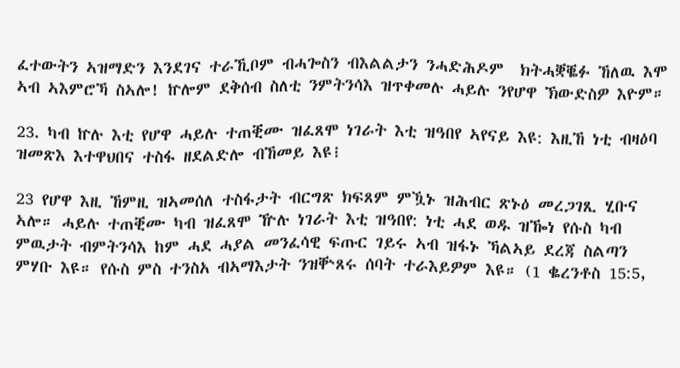ፈተውትን ኣዝማድን እንደገና ተራኺቦም ብሓጐስን ብእልልታን ንሓድሕዶም  ክትሓቛቘፉ ኸለዉ እሞ ኣብ ኣእምሮኻ ስኣሎ! ኵሎም ደቅሰብ ስለቲ ንምትንሳእ ዝጥቀመሉ ሓይሉ ንየሆዋ ኽውድስዎ እዮም።

23. ካብ ኵሉ እቲ የሆዋ ሓይሉ ተጠቒሙ ዝፈጸሞ ነገራት እቲ ዝዓበየ ኣየናይ እዩ: እዚኸ ነቲ ብዛዕባ ዝመጽእ እተዋህበና ተስፋ ዘደልድሎ ብኸመይ እዩ፧

23 የሆዋ እዚ ኸምዚ ዝኣመሰለ ተስፋታት ብርግጽ ክፍጸም ምዃኑ ዝሕብር ጽኑዕ መረጋገጺ ሂቡና ኣሎ። ሓይሉ ተጠቒሙ ካብ ዝፈጸሞ ዅሉ ነገራት እቲ ዝዓበየ: ነቲ ሓደ ወዱ ዝዀነ የሱስ ካብ ምዉታት ብምትንሳእ ከም ሓደ ሓያል መንፈሳዊ ፍጡር ገይሩ ኣብ ዝፋኑ ኻልኣይ ደረጃ ስልጣን ምሃቡ እዩ። የሱስ ምስ ተንስአ ብኣማእታት ንዝቝጸሩ ሰባት ተራእይዎም እዩ። (1 ቈረንቶስ 15:5,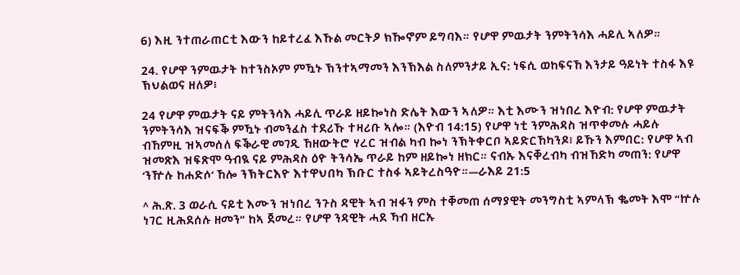6) እዚ ንተጠራጠርቲ እውን ከይተረፈ እኹል መርትዖ ክዀኖም ይግባእ። የሆዋ ምዉታት ንምትንሳእ ሓይሊ ኣለዎ።

24. የሆዋ ንምዉታት ከተንስኦም ምዃኑ ኽንተኣማመን እንኽእል ስለምንታይ ኢና: ነፍሲ ወከፍናኸ እንታይ ዓይነት ተስፋ እዩ ኽህልወና ዘለዎ፧

24 የሆዋ ምዉታት ናይ ምትንሳእ ሓይሊ ጥራይ ዘይኰነስ ድሌት እውን ኣለዎ። እቲ እሙን ዝነበረ እዮብ: የሆዋ ምዉታት ንምትንሳእ ዝናፍቕ ምዃኑ ብመንፈስ ተደሪኹ ተዛሪቡ ኣሎ። (እዮብ 14:15) የሆዋ ነቲ ንምሕዳስ ዝጥቀመሉ ሓይሉ ብኸምዚ ዝኣመሰለ ፍቕራዊ መገዲ ኸዘውትሮ ሃረር ዝብል ካብ ኰነ ንኽትቀርቦ ኣይድርኸካንዶ፧ ይኹን እምበር: የሆዋ ኣብ ዝመጽእ ዝፍጽሞ ዓብዪ ናይ ምሕዳስ ዕዮ ትንሳኤ ጥራይ ከም ዘይኰነ ዘክር። ናብኡ እናቐረብካ ብዝኸድካ መጠን: የሆዋ ‘ንዅሉ ከሐድሶ’ ኸሎ ንኽትርእዮ እተዋህበካ ኽቡር ተስፋ ኣይትረስዓዮ።—ራእይ 21:5

^ ሕ.ጽ. 3 ወራሲ ናይቲ እሙን ዝነበረ ንጉስ ዳዊት ኣብ ዝፋን ምስ ተቐመጠ ሰማያዊት መንግስቲ ኣምላኽ ቈመት እሞ “ኵሉ ነገር ዚሕደሰሉ ዘመን” ከኣ ጀመረ። የሆዋ ንዳዊት ሓደ ኻብ ዘርኡ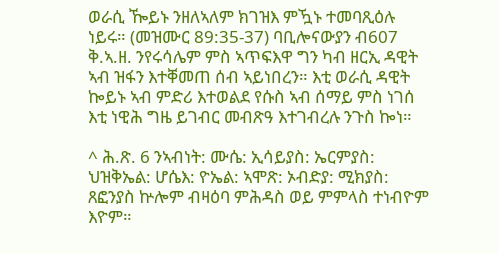ወራሲ ዀይኑ ንዘለኣለም ክገዝእ ምዃኑ ተመባጺዕሉ ነይሩ። (መዝሙር 89:35-37) ባቢሎናውያን ብ607 ቅ.ኣ.ዘ. ንየሩሳሌም ምስ ኣጥፍእዋ ግን ካብ ዘርኢ ዳዊት ኣብ ዝፋን እተቐመጠ ሰብ ኣይነበረን። እቲ ወራሲ ዳዊት ኰይኑ ኣብ ምድሪ እተወልደ የሱስ ኣብ ሰማይ ምስ ነገሰ እቲ ነዊሕ ግዜ ይገብር መብጽዓ እተገብረሉ ንጉስ ኰነ።

^ ሕ.ጽ. 6 ንኣብነት: ሙሴ: ኢሳይያስ: ኤርምያስ: ህዝቅኤል: ሆሴእ: ዮኤል: ኣሞጽ: ኦብድያ: ሚክያስ: ጸፎንያስ ኵሎም ብዛዕባ ምሕዳስ ወይ ምምላስ ተነብዮም እዮም።